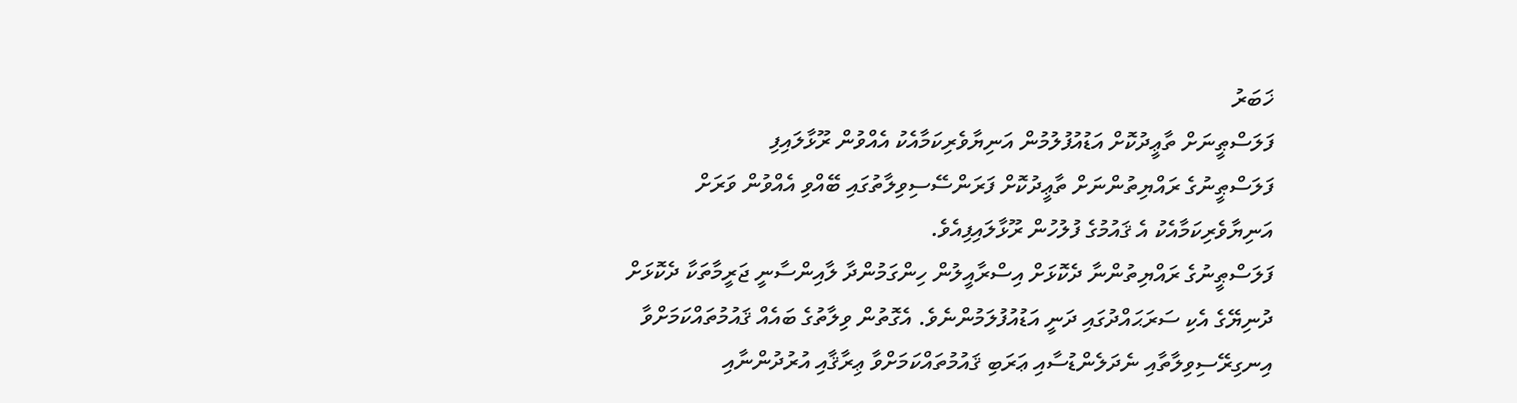ޚަބަރު
ފަލަސްޠީނަށް ތާޢީދުކޮށް އަޑުއުފުލުމުން އަނިޔާވެރިކަމާއެކު އެއްވުން ރޫޅާލައިފި
ފަލަސްޠީނުގެ ރައްޔިތުންނަށް ތާޢީދުކޮށް ފަރަންސޭސިވިލާތުގައި ބޭއްވި އެއްވުން ވަރަށް އަނިޔާވެރިކަމާއެކު އެ ޤައުމުގެ ފުލުހުން ރޫޅާލައިފިއެވެ.
ފަލަސްޠީނުގެ ރައްޔިތުންނާ ދެކޮޅަށް އިސްރާއީލުން ހިންގަމުންދާ ލާއިންސާނީ ޖަރީމާތަކާ ދެކޮޅަށް ދުނިޔޭގެ އެކި ސަރަޙައްދުގައި ދަނީ އަޑުއުފުލަމުންނެވެ. އެގޮތުން ވިލާތުގެ ބައެއް ޤައުމުތައްކަމަށްވާ އިނގިރޭސިވިލާތާއި ނެދަލެންޑުސާއި ޢަރަބި ޤައުމުތައްކަމަށްވާ ޢިރާޤާއި އުރުދުންނާއި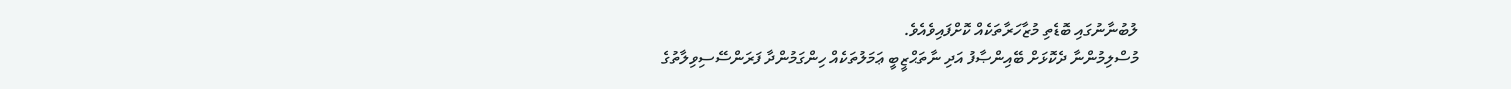ލުބުނާނުގައި ބޮޑެތި މުޒާހަރާތަކެއް ކޮށްފައިވެއެވެ.
މުސްލިމުންނާ ދެކޮޅަށް ބޭއިންޞާފު އަދި ނާތަޙްޒީބީ ޢަމަލުތަކެއް ހިންގަމުންދާ ފަރަންސޭސިވިލާތުގެ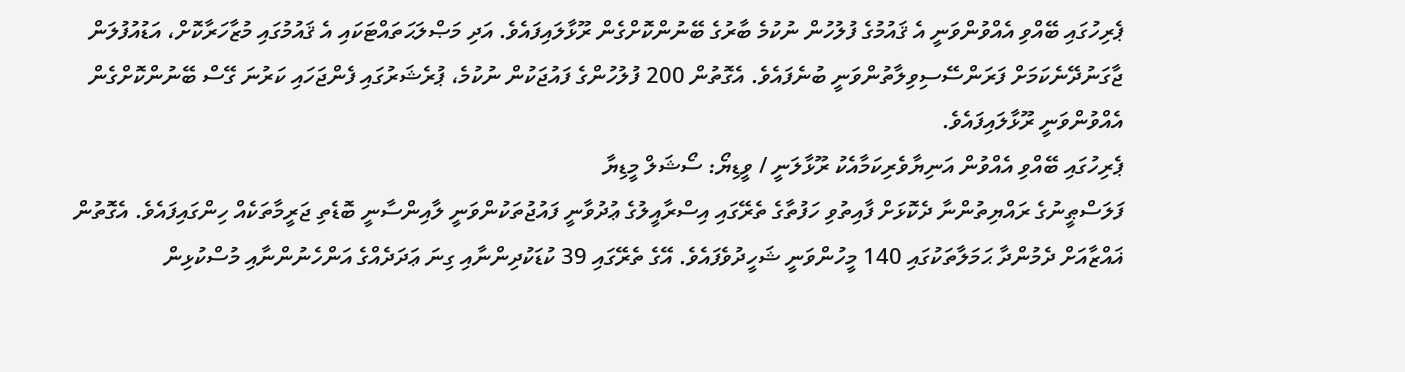ޕެރިހުގައި ބޭއްވި އެއްވުންވަނީ އެ ޤައުމުގެ ފުލުހުން ނުކުމެ ބާރުގެ ބޭނުންކޮށްގެން ރޫޅާލައިފައެވެ. އަދި މަޞްލަޙަތައްޓަކައި އެ ޤައުމުގައި މުޒާހަރާކޮށް، އަޑުއުފުލަން ޖާގަނުދޭނެކަމަށް ފަރަންސޭސިވިލާތުންވަނީ ބުނެފައެވެ. އެގޮތުން 200 ފުލުހުންގެ ފައުޖަކުން ނުކުމެ، ޕުރެޝަރުގައި ފެންޖަހައި ކަރުނަ ގޭސް ބޭނުންކޮށްގެން އެއްވުންވަނީ ރޫޅާލައިފައެވެ.
ޕެރިހުގައި ބޭއްވި އެއްވުން އަނިޔާވެރިކަމާއެކު ރޫޅާލަނީ / ވީޑިޔޯ: ސޯޝަލް މީޑިޔާ
ފަލަސްޠީނުގެ ރައްޔިތުންނާ ދެކޮޅަށް ފާއިތުވި ހަފުތާގެ ތެރޭގައި އިސްރާއީލުގެ ޢުދުވާނީ ފައުޖުތަކުންވަނީ ލާއިންސާނީ ބޮޑެތި ޖަރީމާތަކެއް ހިންގައިފައެވެ. އެގޮތުން ޣައްޒާއަށް ދެމުންދާ ޙަމަލާތަކުގައި 140 މީހުންވަނީ ޝަހީދުވެފައެވެ. އޭގެ ތެރޭގައި 39 ކުޑަކުދިންނާއި ގިނަ ޢަދަދެއްގެ އަންހެނުންނާއި މުސްކުޅިން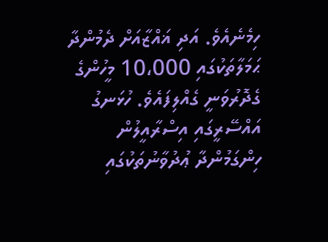ހިމެނެއެވެ. އަދި ޣައްޒާއަށް ދެމުންދާ ޙަމަލާތަކުގައި 10،000 މީހުންގެ ގެދޮރުވަނީ ގެއްލިފައެވެ. ހުޅަނގު އައްސޭރީގައި އިސްރާއީލުން ހިންގަމުންދާ ޢުދުވާނުތަކުގައި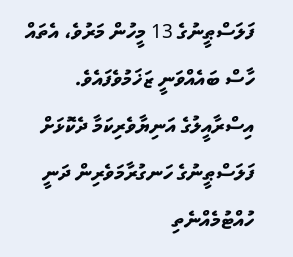ފަލަސްޠީނުގެ 13 މީހުން މަރުވެ، އެތައް ހާސް ބައެއްވަނީ ޒަޚަމުވެފައެވެ.
އިސްރާއީލުގެ އަނިޔާވެރިކަމާ ދެކޮޅަށް ފަލަސްޠީނުގެ ހަނގުރާމަވެރިން ދަނީ ހުއްޓުމެއްނެތި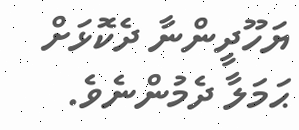ޔަހޫދީންނާ ދެކޮޅަށް ޙަމަލާ ދެމުންނެވެ.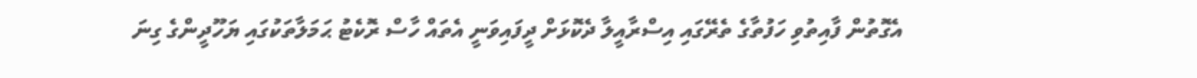އެގޮތުން ފާއިތުވި ހަފުތާގެ ތެރޭގައި އިސްރާއީލާ ދެކޮޅަށް ދީފައިވަނީ އެތައް ހާސް ރޮކެޓު ޙަމަލާތަކުގައި ޔަހޫދީންގެ ގިނަ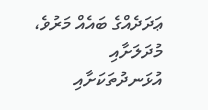ޢަދަދެއްގެ ބައެއް މަރުވެ، މުދަލަށާއި އުޅަނދުތަކަށާއި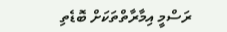ރަސްމީ އިމާރާތްތަކަށް ބޮޑެތި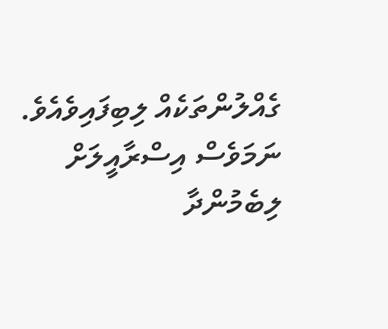ގެއްލުންތަކެއް ލިބިފައިވެއެވެ. ނަމަވެސް އިސްރާއީލަށް ލިބެމުންދާ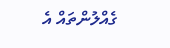ގެއްލުންތައް އެ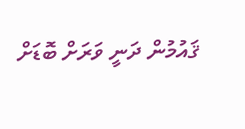ޤައުމުން ދަނީ ވަރަށް ބޮޑަށް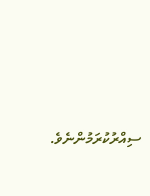ސިއްރުކުރަމުންނެވެ.